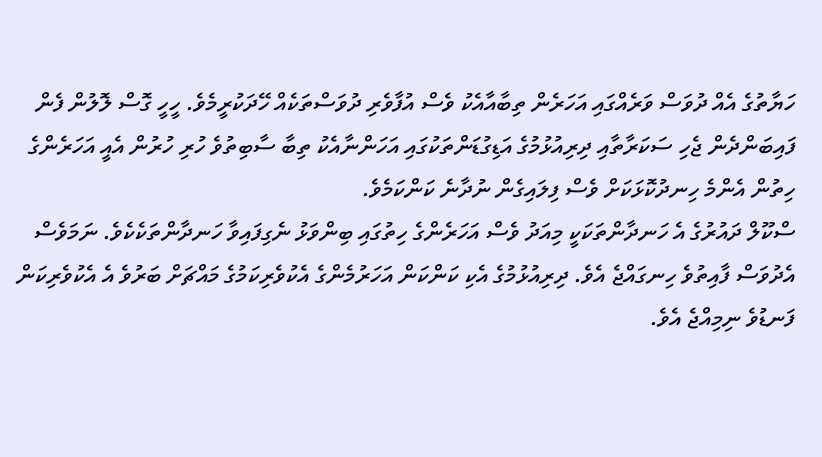ހަޔާތުގެ އެއް ދުވަސް ވަރެއްގައި އަހަރެން ތިބާއާއެކު ވެސް އުފާވެރި ދުވަސްތަކެއް ހޭދަކުރީމެވެ. ހީހީ ގޮސް ލޮލުން ފެން ފައިބަންދެން ޖެހި ސަކަރާތާއި ދިރިއުޅުމުގެ އަޑިގުޑަންތަކުގައި އަހަންނާއެކު ތިބާ ސާބިތުވެ ހުރި ހުރުން އެއީ އަހަރެންގެ ހިތުން އެންމެ ހިނދުކޮޅަކަށް ވެސް ފިލައިގެން ނުދާނެ ކަންކަމެވެ.
ސްކޫލް ދައުރުގެ އެ ހަނދާންތަކަކީ މިއަދު ވެސް އަހަރެންގެ ހިތުގައި ބިންވަޅު ނެގިފައިވާ ހަނދާންތަކެކެވެ. ނަމަވެސް އެދުވަސް ފާއިތުވެ ހިނގައްޖެ އެވެ. ދިރިއުޅުމުގެ އެކި ކަންކަން އަހަރުމެންގެ އެކުވެރިކަމުގެ މައްޗަށް ބަރުވެ އެ އެކުވެރިކަން ފަނޑުވެ ނިމިއްޖެ އެވެ.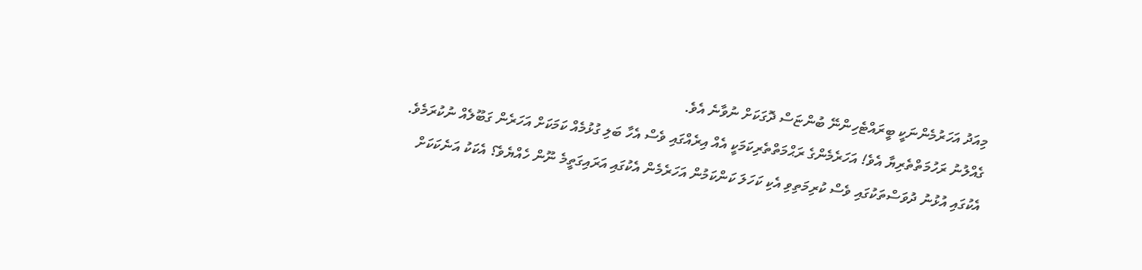މިއަދު އަހަރުމެންނަކީ ބީރައްޓެހިންނޭ ބުންޏަސް ދޮގަކަށް ނުވާނެ އެވެ.
ގެއްލުނު ރަހުމަތްތެރިޔާ އެވެ! އަހަރެމެންގެ ރަޙްމަތްތެރިކަމަކީ އެއް އިރެއްގައި ވެސް އެހާ ބަލި ގުޅުމެއް ކަމަކަށް އަހަރެން ގަބޫލެއް ނުކުރަމެވެ. އެކުގައި އުޅުނު ދުވަސްތަކުގައި ވެސް ކުރިމަތިވި އެކި ކަހަލަ ކަންކަމުން އަހަރެމެން އެކުގައި އަރައިގަތީމެ ނޫން ހެއްޔެވެ؟ އެކަކު އަނެކަކަށް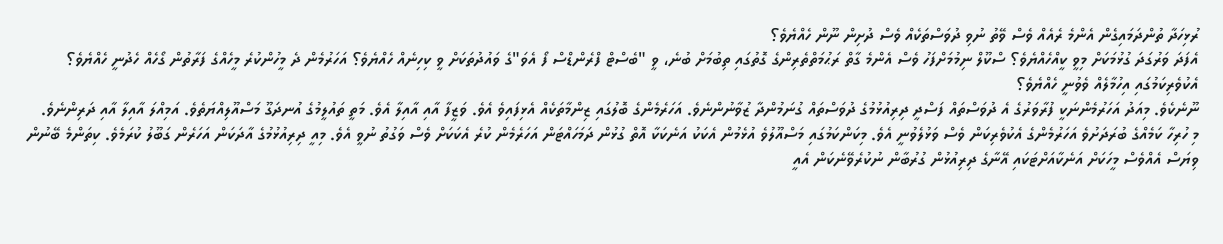ރުޅިހަދާ ތުންދަމައިގެން އެންމެ ރެއެއް ވެސް ވޭތު ނުވި ދުވަސްތަކެއް ވެސް ދުށިން ނޫން ހެއްޔެވެ؟
އެފަދަ ވަރުގަދަ ގުޅުމަކަށް މިވީ ކީއްހެއްޔެވެ؟ ސްކޫލް ނިމުމަށްފަހު ވެސް އެންމެ ގާތް ރަޙުމަތްތެރިންގެ ގޮތުގައި ތިބުމަށް ބުނެ، ވީ "ބެސްޓް ފްރެންޑްސް ފޯ އެވަ"ގެ ވައުދުތަކަށް ވީ ކިހިނެއް ހެއްޔެވެ؟ އަހަރުމެން ދެ މީހުންކުރެ މީހެއްގެ ފަރާތުން ގޯހެއް ހެދުނީ ހެއްޔެވެ؟ އެކުވެރިކަމުގައި އިހުމާލެއް ވެވުނީ ހެއްޔެވެ؟
ނޫނެކެވެ. މިއަދު އަހަރުމެންނަކީ ފުރާވަރުގެ އެ ދުވަސްތައް ފަސްދީ ދިރިއުޅުމުގެ ދުވަސްތައް ގުނަމުންދާ ޒުވާނުންނެވެ. އަހަރެމެންގެ ބޮލުގައި ޒިންމާތަކެއް އެޅިފައިވެ އެވެ. ވަޒީފާ އާއި އާއިލާ އެވެ. މަތީ ތައުލީމުގެ އުނދަގޫ މަސްއޫލިއްޔަތެވެ. އަމިއްލަ އާއިލާ އާއި ދަރިންނެވެ.
މި ހުރިހާ ކަމެއްގެ ބުރަދަށުވެ އަހަރުމެންގެ އެކުވެރިކަން ވެސް ވަޅުލެވުނީ އެވެ. މިކަންކަމުގައި މަސްއޫލުވެ އުޅެމުން އެކަކު އަނެކަކާ އޮތް ގުޅުން ދަމަހައްޓަން އަހަރެމެން ކުރެ އެކަކަށް ވެސް ވަގުތު ނުވީ އެވެ. މިއީ ދިރިއުޅުމުގެ އާދަކަން އަހަރެން ގަބޫލު ކުރަމެވެ. ކިތަންމެ ބޭނުން ވިޔަސް އެއްވެސް މީހަކަށް އަނެކާއަށްޓަކައި އޭނާގެ ދިރިއުޅުން ގުރުބާން ނުކުރެވޭނެކަން އެއީ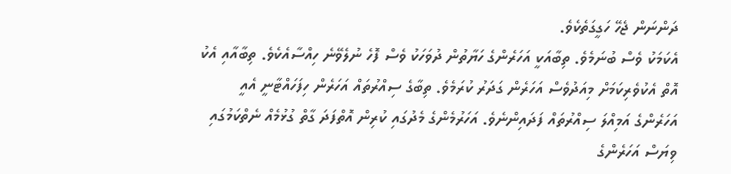ދަންނަން ޖެހޭ ހަގީގަތެކެވެ.
އެކަމަކު ވެސް ބުނަމެވެ. ތިބާއަކީ އަހަރެންގެ ހަޔާތުން ދުވަހަކު ވެސް ފޮހެ ނުލެވޭނެ ހިއްސާއެކެވެ. ތިބާއާއި އެކު އޮތް އެކުވެރިކަމަށް މިއަދުވެސް އަހަރެން ގަދަރު ކުރަމެވެ. ތިބާގެ ސިއްރުތައް އަހަރެން ހިފަހައްޓާނީ އެއީ އަހަރެންގެ އަމިއްލަ ސިއްރުތައް ފަދައިންނެވެ. އަހަރުމެންގެ މެދުގައި ކުރިން އޮތްފަދަ ގާތް ގުޅުމެއް ނެތްކަމުގައި ވިޔަސް އަހަރެންގެ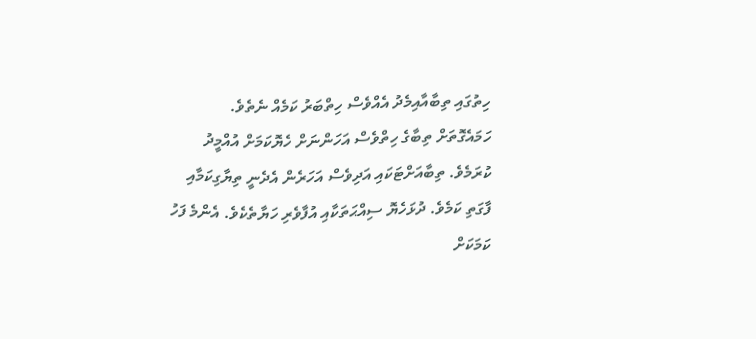ހިތުގައި ތިބާއާއިމެދު އެއްވެސް ހިތްބަރު ކަމެއް ނެތެވެ.
ހަމައެގޮތަށް ތިބާގެ ހިތްވެސް އަހަންނަށް ހެޔޮކަމަށް އުއްމީދު ކުރަމެވެ. ތިބާއަށްޓަކައި އަދިވެސް އަހަރެން އެދެނީ ތިޔާގިކަމާއި ފާގަތި ކަމެވެ. ދުޅަހެޔޮ ސިއްޙަތަކާއި އުފާވެރި ހަޔާތެކެވެ. އެންމެ ފަހު ކަމަކަށް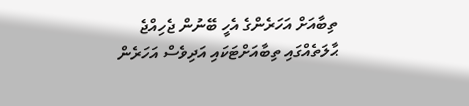ތިބާއަށް އަހަރެންގެ އެހީ ބޭނުން ޖެހިއްޖެ ޙާލަތެއްގައި ތިބާއަށްޓަކައި އަދިވެސް އަހަރެން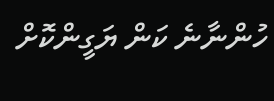ހުންނާނެ ކަން ޔަގީންކޮށް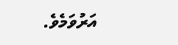އަރުވަމެވެ.